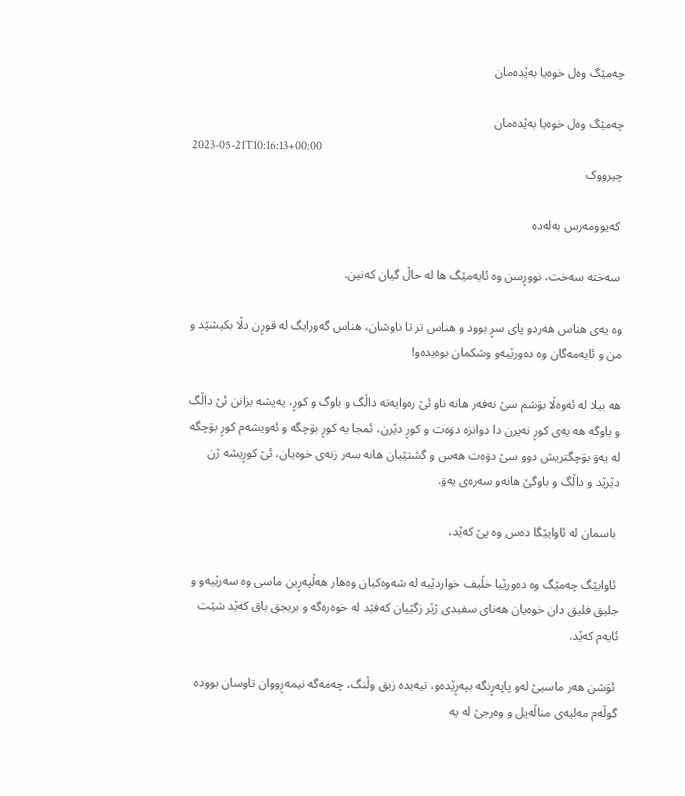چەمێگ وەل خوەیا بەێدەمان

چەمێگ وەل خوەیا بەێدەمان
2023-05-21T10:16:13+00:00
چیرووک

 کەیوومەرس بەلەدە

 سه‌خته‌ سه‌خت، نووڕسن وه‌ ئایه‌مێگ ها له‌ حاڵ گیان که‌نین.

وه‌ یەی هناس هه‌ردو پای سڕ بوود و هناس تر تا ناوشان،‌ هناس گه‌ورایگ له‌ قوڕن دڵا بکیشێد و من و ئایه‌مه‌گان وه‌ ده‌ورێیه‌و وشکمان بوەیده‌و!

هه‌ بیلا له‌ ئه‌وه‌ڵا بۊشم سێ نه‌فه‌ر هانه‌ ناو ئێ ره‌وایه‌ته‌ داڵگ و باوگ و کوڕ، یه‌یشه‌ بزانن ئێ داڵگ و باوگه‌ هه‌ یەی کوڕ نەیرن دا دوانزه دۊه‌ت و کوڕ دێرن، ئمجا یه‌ کوڕ بۊچگه‌ و ئەویشەم کوڕ بۊچگه‌ له‌ یه‌ۊ بۊچگتریش دوو سێ ‌دۊه‌ت هه‌س و گشتێیان هانه‌ سه‌ر زنه‌ی خوه‌یان، ئێ کوڕیشه‌ ژن دێرێد و داڵگ و باوگێ هانه‌و سه‌رەی یه‌ۊ.

 باسمان له‌ ئاوایێگا ده‌س وه‌ پێ کەێد،

 ئاوایێگ چه‌مێگ وه‌ ده‌ورێیا خڵیف خواردێیه‌ له‌ شه‌وه‌کیان وه‌هار هه‌ڵپه‌ڕین ماسی وه‌ سه‌رێیه‌و و جلیق فلیق دان خوه‌یان هه‌نای سفیدی ژێر زگێیان که‌فێد له‌ خوه‌ره‌گه‌ و بریجق باق کەێد شێت ئایه‌م کەێد.

 ئۊشن هه‌ر ماسیێ له‌و پاپه‌ڕنگه‌ بپه‌ڕێده‌و، تیەیده‌ زیق وڵنگ، چه‌مه‌گه‌ نیمه‌ڕووان تاوسان بووده‌ گوڵه‌م مه‌لیەی مناڵه‌یل و وه‌رجێ له‌ یه‌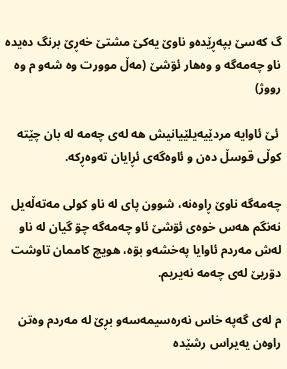گ که‌سێ بپه‌ڕێده‌و ناوێ یه‌کێ مشتێ خه‌ڕێ برنگ دەیده‌ ناو چه‌مه‌گه‌ و وه‌هار ئۊشێ (مه‌ڵ موورت وه‌ شه‌و م وه‌ رووژ)

 ئێ ئاوایه‌ مردێیه‌یلێیانیش هه‌ لەی چه‌مه‌ له‌ بان چێته‌ کوڵی قوسڵ ده‌ن و ئاوه‌گەی ئڕایان ته‌وه‌ڕکه‌.

چەمەگە ناوێ ڕاوەنە، شوون پای له‌ ناو کولی مه‌ته‌ڵه‌یل نه‌نگم هه‌س خوەی ئۊشێ ئاو چه‌مه‌گه‌ چۊ گیان له‌ ناو له‌ش مه‌ردم ئاوایا په‌خشه‌و بۊه‌، هویچ کاممان تاوشت دۊریێ لەی چه‌مه‌ نه‌یریم.

م لەی گه‌په‌ خاس نه‌ره‌سیمه‌سه‌و بڕێ له‌ مه‌ردم وه‌تن راوه‌ن یەیراس رشێده‌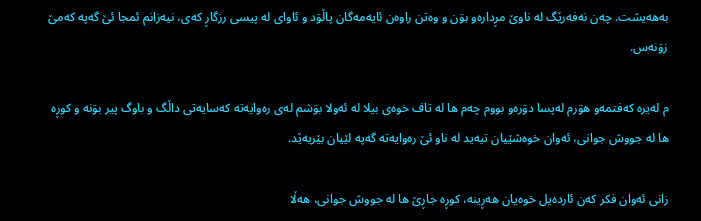به‌هه‌یشت. چه‌ن نه‌فه‌رێگ له‌ ناوێ مڕداره‌و بۊن و وه‌تن راوه‌ن ئایه‌مه‌گان پاڵۊد و ئاوای له‌ پیسی رزگاڕ کەی، نیه‌زانم ئمجا ئێ گه‌په‌ که‌مێ زۊنه‌س.

م لەیره‌ که‌فتمه‌و هۊرم له‌پسا دۊره‌و بووم چه‌م ها له‌ تاف خوەی بیلا له‌ ئه‌ولا بۊشم لەی ره‌وایه‌ته‌ که‌سایه‌تی داڵگ و باوگ پیر بۊنه‌ و کوڕه‌ ها له‌ جووش جوانی، ئه‌وان خوه‌شێیان تیەید له‌ ناو ئێ ره‌وایه‌ته‌ گه‌په‌ لێیان بێریەێد.

زانی ئه‌وان فکر که‌ن ئارده‌یل خوه‌یان هه‌ڕینه،‌ کوڕه‌ جاڕێ ها له‌ جووش جوانی، هه‌ڵا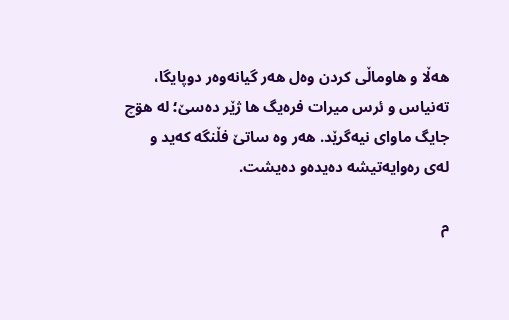هه‌ڵا و هاوماڵی کردن وه‌ل هه‌ر گیانه‌وه‌ر دوپایگا، ته‌نیاس و ئرس میرات فرەیگ ها ژێر ده‌سێ؛ له‌ هۊچ جایگ ماوای نیه‌گرێد. هه‌ر وه‌ ساتێ فڵنگه‌ کەید و لەی ره‌وایه‌تیشه‌ دەیده‌و ده‌یشت.

م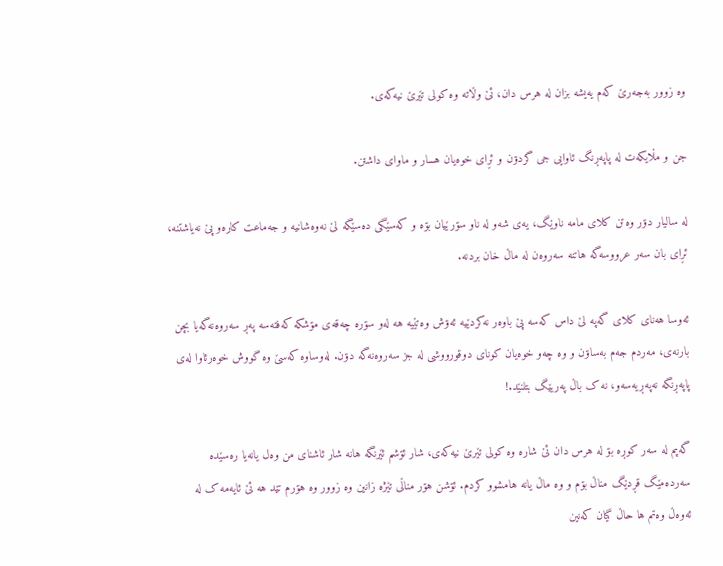وه‌ زوور به‌جه‌رێ که‌م یه‌یشه‌ بزان له‌ هرس دان، ئێ وڵاته‌ وه‌ کولی تێرێ نیه‌کەی.

جن و مڵایکەت لە پاپەڕنگ ئاوایی جی گردۊن و ئڕای خوەیان هسار و ماوای داشتن.

له‌ سالیار دۊر وه‌تن کلای مامه‌ ناوێگ، یەی شه‌و له‌ ناو سۊرێیان بۊه‌ و که‌سێگی ده‌سێگه‌ لێ نه‌وه‌شانیه‌ و جه‌ماعت کاره‌و پێ نه‌یاشتنه‌، ئڕای بان سه‌ر عرووسه‌گه‌ هاتنه‌ سه‌روه‌ن له‌ ماڵ خان بردنه‌.

ئه‌وسا هه‌نای کلای گه‌په‌ لێ داس که‌سه‌ پێ باوه‌ر نه‌کردێیه‌ ئه‌ۊش وه‌تێیه‌ هه‌ له‌و سۊره‌ چه‌قەی مۊشکه‌ که‌فته‌سه‌ په‌ڕ سه‌روه‌نه‌گەیا بچن بارنەی، مه‌ردم جه‌م به‌ساۊن و وه‌ چه‌و خوەیان کونای دوقورووشی له‌ جز سه‌روه‌نه‌گه‌ دۊن. له‌وساوه‌ که‌سێ وه‌ گووش خوه‌رئاوا لەی پاپه‌ڕنگه‌ نه‌په‌ڕیه‌سەو‌، نه‌ ک باڵ په‌ریێگ بتلنێد.!

گه‌پم له‌ سه‌ر کوڕه‌ بۊ له‌ هرس دان ئێ شاره‌ وه‌ کولی تێرێ نیه‌کەی، شار ئۊشم ئێرنگه‌ هانه‌ شار ئاشنای من وه‌ل یانەیا ره‌سێده‌ سه‌رده‌مێگ قڕدێگ مناڵ بۊم و وه‌ ماڵ یانه‌ هامشوو کردم. ئۊشن هۊر مناڵی تێژه‌ زانین وه‌ زوور وه‌ هۊرم تێد هه‌ ئێ ئایه‌مه‌ ک له‌ ئه‌وه‌ڵ وه‌تم ها حاڵ گیان که‌نین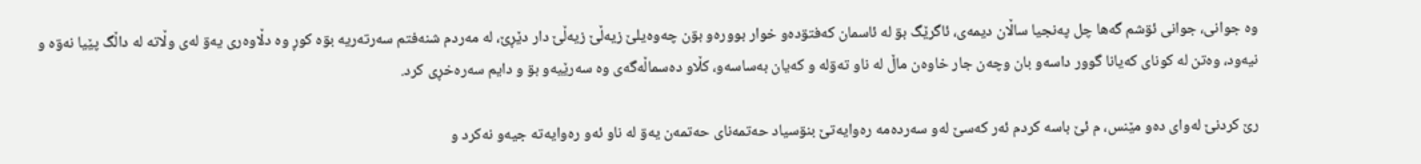وه‌ جوانی، جوانی ئۊشم گه‌ها چل په‌نجیا ساڵان دیمەی، ئاگرێگ بۊ له‌ ئاسمان که‌فتۊده‌و خوار بووره‌و بۊن چه‌وه‌یلێ زیه‌ڵێ زیه‌ڵێ دار دێڕێ، له‌ مه‌ردم شنه‌فتم سه‌رته‌ریه‌ بۊه‌ کوڕ وه‌ دڵاوه‌ری یه‌ۊ لەی وڵاته‌ له‌ داڵگ پێیا نه‌ۊه‌ و نیه‌ود، وه‌تن له‌ کونای کەیانا گوور داسه‌و بان وچه‌ن جار خاوه‌ن ماڵ له‌ ناو ته‌ۊله‌ و کەیان به‌ساسه‌و، کڵاو دەسماڵەگەی وە سەرێیەو بۊ و دایم سه‌ره‌خڕی کرد.

رێ کردنێ له‌وای ده‌و مێنس، م ئێ باسه‌ کردم ئه‌ر که‌سێ له‌و سه‌رده‌مه‌ ره‌وایه‌تێ بنۊسیاد حه‌تمه‌نای حه‌تمه‌ن یه‌ۊ له‌ ناو ئه‌و ره‌وایه‌ته‌ جیه‌و نه‌کرد و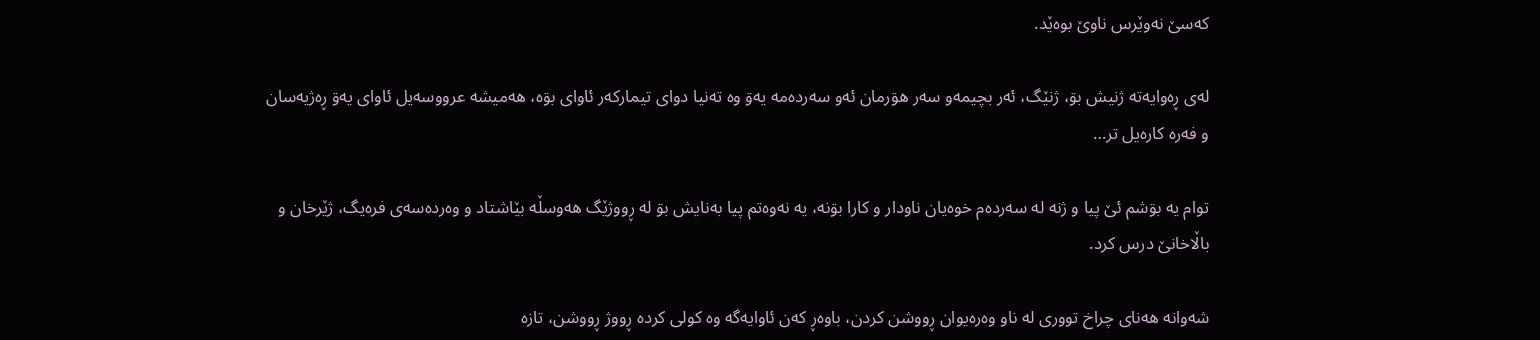که‌سێ نه‌وێرس ناوێ بوەێد.

لەی ڕه‌وایه‌ته‌ ژنیش بۊ، ژنێگ، ئه‌ر بچیمه‌و سه‌ر هۊرمان ئه‌و سه‌رده‌مه‌ یه‌ۊ وه‌ ته‌نیا دوای تیمارکه‌ر ئاوای بۊه‌، هه‌میشە عرووسه‌یل ئاوای یه‌ۊ ڕە‌ژیه‌سان و فه‌ره‌ کاره‌یل تر…

توام یه‌ بۊشم ئێ پیا و ژنه‌ له‌ سه‌رده‌م خوەیان ناودار و کارا بۊنە، یه‌ نه‌وه‌تم پیا به‌نایش بۊ له‌ ڕووژێگ هه‌وسڵه‌ بێاشتاد و وه‌رده‌سەی فرەیگ، ژێرخان و باڵاخانێ درس کرد.

شه‌وانه‌ هه‌نای چراخ تووری له‌ ناو وه‌رەیوان ڕووشن کردن، باوه‌ڕ که‌ن ئاوایه‌گه‌ وه‌ کولی کرده‌ ڕووژ ڕووشن، تازه‌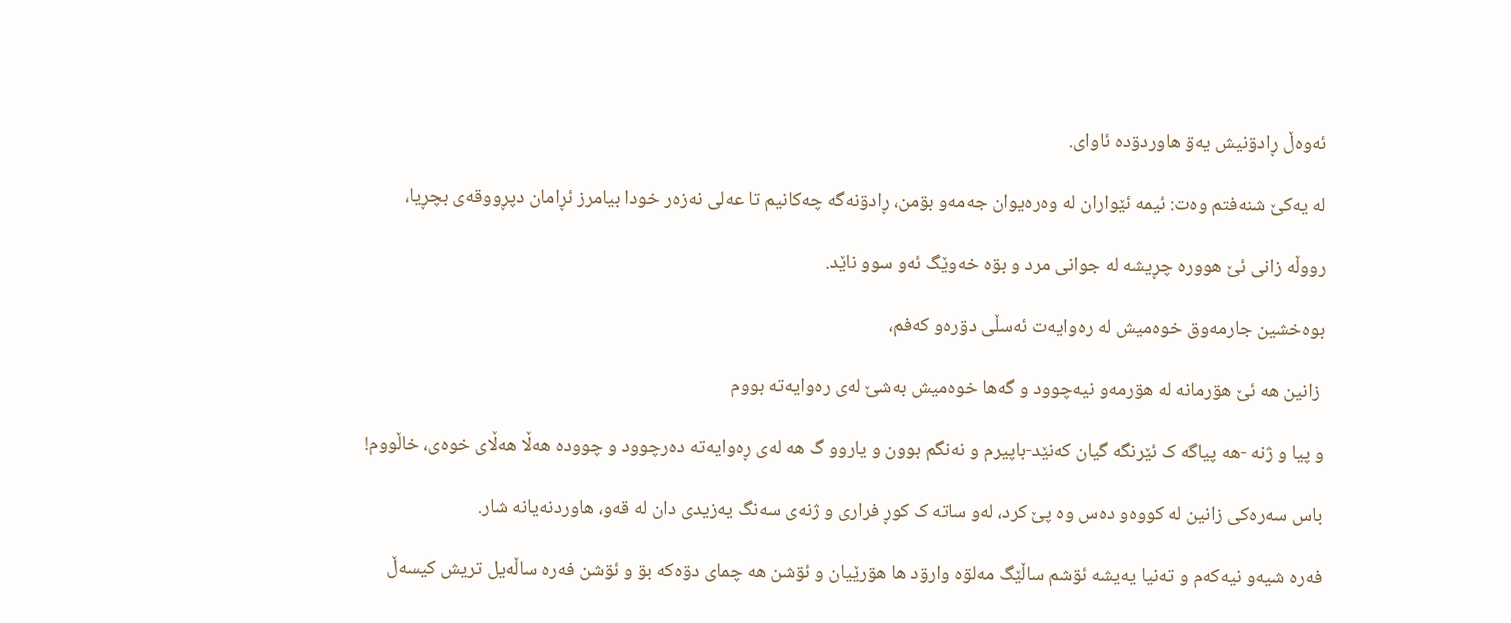ئه‌وه‌ڵ ڕادۊنیش یه‌ۊ هاوردۊده‌ ئاوای.

له‌ یه‌کێ شنه‌فتم وه‌ت: ئیمه‌ ئێواران له‌ وه‌رەیوان جه‌مه‌و بۊمن، ڕادۊنه‌گه‌ چه‌کانیم تا عه‌لی نه‌زه‌ر خودا بیامرز ئڕامان دپڕووقەی بچڕیا،

رووڵه‌ زانی ئێ هووره‌ چڕیشه‌ له‌ جوانی مرد و بۊه‌ خه‌وێگ ئه‌و سوو ناێد.

بوه‌خشین جارمه‌وق خوه‌میش له‌ ره‌وایه‌ت ئه‌سڵی دۊره‌و که‌فم،

 زانین هه‌ ئێ هۊرمانه‌ له‌ هۊرمه‌و نیه‌چوود و گه‌ها خوه‌میش به‌شێ لەی ره‌وایه‌ته‌ بووم

و پیا و ژنه‌ -هه‌ پیاگه ک‌ ئێرنگه‌ گیان که‌نێد-باپیرم و‌ نه‌نگم بوون و یاروو گ هە لەی ڕەوایەتە دەرچوود و چوودە هەڵا هەڵای خوەی، خاڵووم!

باس سه‌ره‌کی زانین له‌ کووه‌و ده‌س وه‌ پێ کرد، له‌و ساته‌ ک کوڕ فراری و ژنەی سه‌نگ یه‌زیدی دان له‌ قه‌و، هاوردنەیانه‌ شار.

فه‌ره‌ شیه‌و نیه‌که‌م و ته‌نیا یه‌یشه‌ ئۊشم ساڵێگ مه‌لۊه‌ وارۊد ها هۊرێیان و ئۊشن هه‌ چمای دۊه‌که‌ بۊ و ئۊشن فه‌ره‌ ساڵه‌یل تریش کیسه‌ڵ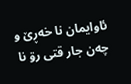ئاوایمان نا خه‌ڕێ و چه‌ن جار قتی رۊ نا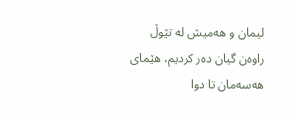لیمان و هه‌میش له‌ تێوڵ راوه‌ن گیان ده‌ر کردیم، هێمای هه‌سه‌مان تا دوا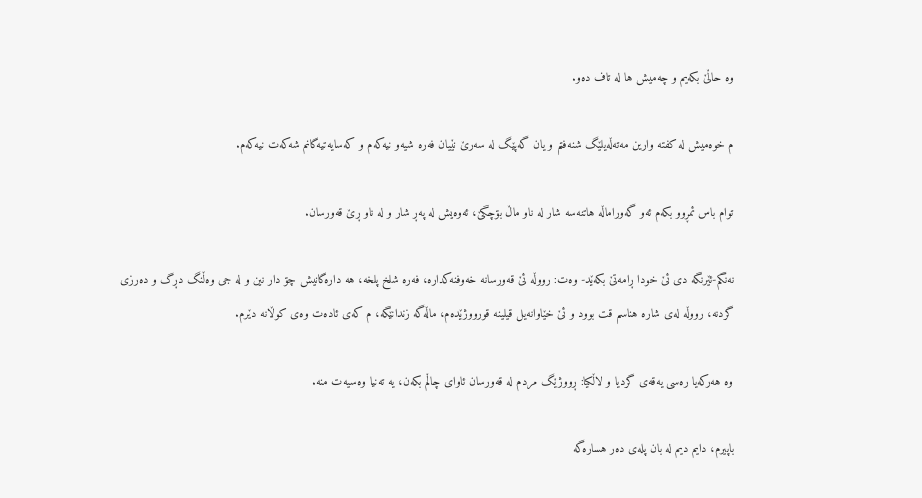وه‌ حاڵێ بکه‌یم و چه‌میش ها له‌ تاف ده‌و.

م خوه‌میش له‌ کفته‌ وارین مه‌ته‌ڵه‌یلێگ شنه‌فتم و یان گه‌پێگ له‌ سه‌رێ نێیان فه‌ره‌ شیه‌و نیه‌که‌م و که‌سایه‌تیه‌گانم شه‌که‌ت نیه‌که‌م.

توام باس ئمڕوو بکه‌م ئه‌و گه‌وراماڵه‌ هاتنه‌سه‌ شار له‌ ناو ماڵ بۊچگێ، ئه‌وه‌یش له‌ په‌ڕ شار و له‌ ناو ڕێ قه‌ورسان.

نه‌نگم-ئێرنگه‌ دی ئێ خودا ڕامه‌تێ بکەێد- وه‌ت: رووڵه‌ ئێ قه‌ورسانه‌ خه‌وفنه‌کداره،‌ فه‌ره‌ شلخ پلخه،‌ هه‌ داره‌گانیش چۊ دار نین و له‌ جی وه‌ڵنگ دڕگ و ده‌رزی گردنه‌، رووڵه‌ لەی شاره‌ هناسم قت بوود و ئێ خێاوانه‌یل قیلینه‌ قورووژێده‌م، ماڵه‌گه‌ زندانێگه‌، م کەی ئاده‌ت وەی کوڵانه‌ دێرم.

وه‌ هه‌رکەیا ره‌سی یه‌قەی گردیا و لاڵکیا: ڕووژێگ مردم له‌ قه‌ورسان ئاوای چاڵم بکه‌ن، یه‌ ته‌نیا وه‌سیه‌ت منه‌.

باپیرم، دایم دیم له‌ بان پلەی ده‌ر هساره‌گه‌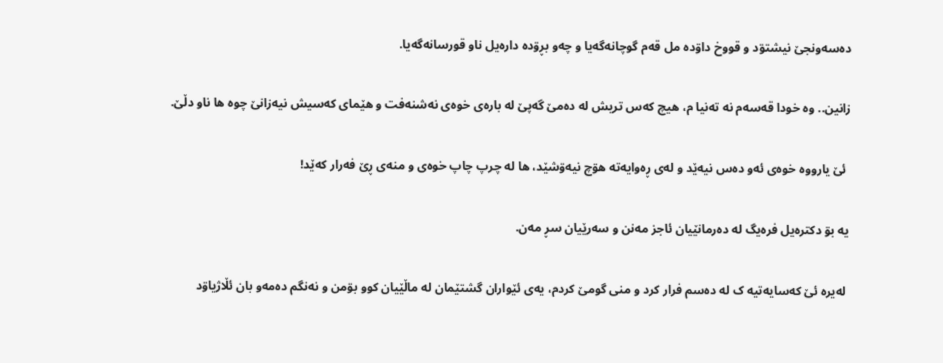ده‌سه‌ونجێ نیشتۊد و قووخ داۊده‌ مل قه‌م گوچانه‌گەیا و چه‌و بڕۊده‌ داره‌یل ناو قورسانه‌گه‌یا‌.

زانین.. وه‌ خودا قه‌سه‌م نه‌ ته‌نیا م، هیچ که‌س تریش له‌ ده‌مێ گه‌پێ له‌ بارەی خوەی نه‌شنه‌فت و هێمای که‌سیش نیه‌زانێ چوه‌ ها ناو دڵێ.

 ئێ یارووە خوەی ئەو دەس نیەێد و لەی ڕه‌وایه‌ته‌ هۊچ نیه‌ۊشێد، ها له‌ چرپ چاپ خوەی و منەی ڕێ فەرار کەێد!

یه‌ بۊ دکتره‌یل فرەیگ له‌ ده‌رمانێیان ئاجز مه‌نن و سه‌رێیان سڕ مه‌ن.

 لەیره‌ ئێ که‌سایه‌تیه‌ ک له‌ ده‌سم فرار کرد و منی گومێ کردم، یەی ئێواران گشتێمان له‌ ماڵێیان کوو بۊمن و نه‌نگم ده‌مه‌و بان ئڵاژیاۊد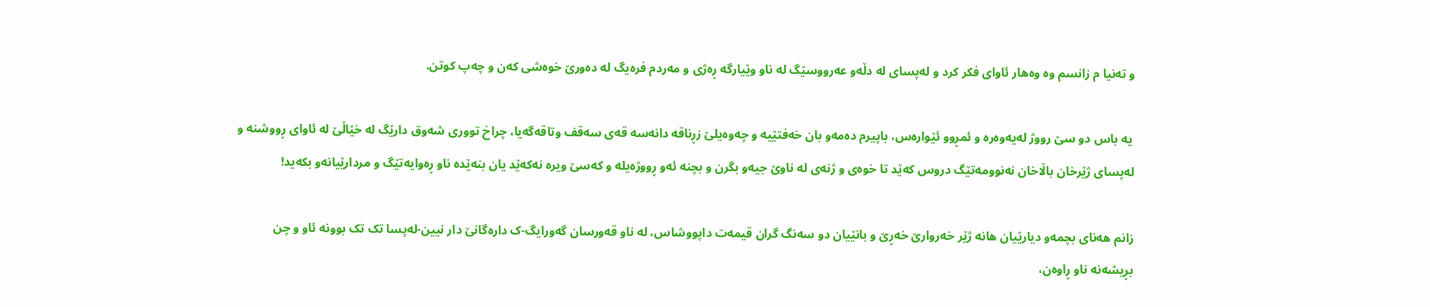و ته‌نیا م زانسم وه‌ وه‌هار ئاوای فکر کرد و له‌پسای له‌ دڵه‌و عه‌رووسێگ له‌ ناو وێیار‌گه‌ ڕه‌ژی و مه‌ردم فرەیگ له‌ ده‌ورێ خوه‌شی که‌ن و چه‌پ کوتن.

 یه‌ باس دو سێ رووژ له‌یه‌وه‌ره‌ و ئمڕوو ئێواره‌س، باپیرم ده‌مه‌و بان خه‌فتێیه‌ و چه‌وه‌یلێ زڕناقه‌ دانه‌سه‌ قەی سه‌قف وتاقه‌گەیا، چراخ تووری شه‌وق دارێگ له‌ خێاڵێ له‌ ئاوای ڕووشنه‌ و له‌پسای ژێرخان باڵاخان نه‌نوومه‌تێگ دروس کەێد تا خوەی و ژنەی له‌ ناوێ جیه‌و بگرن و بچنه‌ ئه‌و ڕووژه‌یله‌ و که‌سێ ویرە نه‌کەێد یان بنەێده‌ ناو ڕه‌وایه‌تێگ و مردارێیانه‌و بکەید!

زانم هه‌نای بچمه‌و دیارێیان هانه‌ ژێر خه‌روارێ خه‌ڕێ و بانێیان دو سه‌نگ گران قیمه‌ت داپووشاس، له‌ ناو قه‌ورسان گه‌ورایگ-ک داره‌گانێ دار نیین-له‌پسا تک تک بوونه‌ ئاو و چن بڕیشه‌نه‌ ناو ڕاوه‌ن،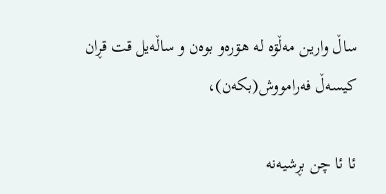ساڵ وارین مه‌ڵۊه‌ له‌ هۊره‌و بوه‌ن و ساڵه‌یل قت قڕان کیسه‌ڵ فه‌رامووش(بکەن)،

ئا ئا چن بڕشیه‌نه‌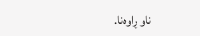ناو ڕاوه‌نا.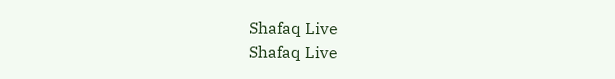Shafaq Live
Shafaq Live